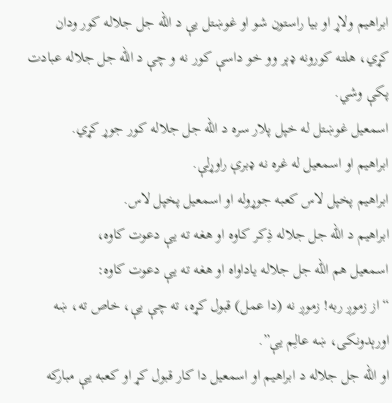ابراهیم ولاړ او بیا راستون شو او غوښتل یې د الله جل جلاله کور ودان کړي، هلته کورونه ډېر وو خو داسې کور نه و چې د الله جل جلاله عبادت پکې وشي.
اسمعیل غوښتل له خپل پلار سره د الله جل جلاله کور جوړ کړي.
ابراهیم او اسمعیل له غره نه ډبرې راوړلې.
ابراهیم پخپل لاس کعبه جوړوله او اسمعیل پخپل لاس.
ابراهیم د الله جل جلاله ذِکر کاوه او هغه ته یې دعوت کاوه،
اسمعیل هم الله جل جلاله یاداواه او هغه ته یې دعوت کاوه:
“از زموږ ربه! زموږ نه (دا عمل) قبول کړه، ته چې یې، خاص ته، ښه اورېدونکی، ښه عالِم یې”.
او الله جل جلاله د ابراهیم او اسمعیل دا کار قبول کړ او کعبه یې مبارکه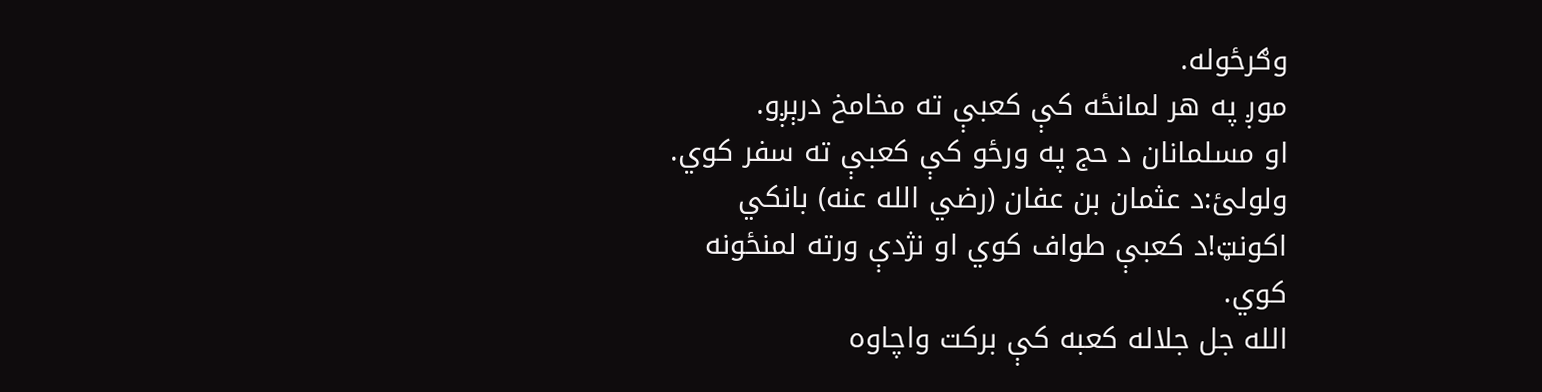وګرځوله.
موږ په هر لمانځه کې کعبې ته مخامخ درېږو.
او مسلمانان د حج په ورځو کې کعبې ته سفر کوي.
ولولئ:د عثمان بن عفان (رضي الله عنه) بانکي اکونټ!د کعبې طواف کوي او نژدې ورته لمنځونه کوي.
الله جل جلاله کعبه کې برکت واچاوه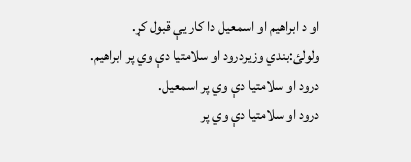او د ابراهیم او اسمعیل دا کار یې قبول کړ.
ولولئ:بندي وزیردرود او سلامتیا دې وي پر ابراهیم.
درود او سلامتیا دې وي پر اسمعیل.
درود او سلامتیا دې وي پر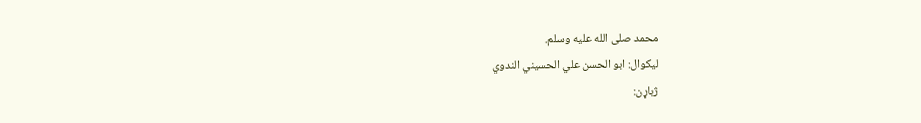محمد صلى الله عليه وسلم.
لیکوال: ابو الحسن علي الحسیني الندوي
ژباړن: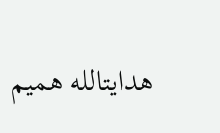هدایتالله همیم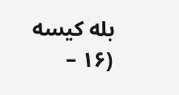بله کیسه (۱۶ –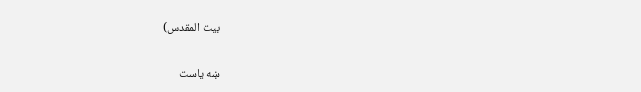بیت المقدس)

ښه یاست